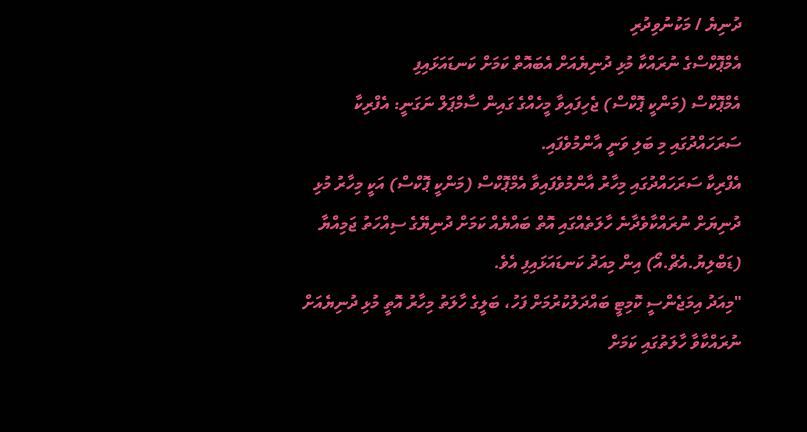ދުނިޔެ / މަކުނުވިދުރި
އެމްޕޮކްސްގެ ނުރައްކާ މުޅި ދުނިޔެއަށް އެބައޮތް ކަމަށް ކަނޑައަޅައިފި
އެމްޕޮކްސް (މަންކީ ޕޮކްސް) ޖެހިފައިވާ މީހެއްގެ ގައިން ސާމްޕަލް ނަގަނީ: އެފްރިކާ ސަރަހައްދުގައި މި ބަލި ވަނީ އާންމުވެފައި.
އެފްރިކާ ސަރަހައްދުގައި މިހާރު އާންމުވެފައިވާ އެމްޕޮކްސް (މަންކީ ޕޮކްސް) އަކީ މިހާރު މުޅި ދުނިޔަށް ނުރައްކާވެދާނެ ހާލަތެއްގައި އޮތް ބައްޔެއް ކަމަށް ދުނިޔޭގެ ސިއްހަތު ޖަމިއްޔާ (ޑަބްލިޔު.އެޗް.އޯ) އިން މިއަދު ކަނޑައަޅައިފި އެވެ.
"މިއަދު އިމަޖެންސީ ކޮމިޓީ ބައްދަލުކުރުމަށް ފަހު، ބަލީގެ ހާލަތު މިހާރު އޮތީ މުޅި ދުނިޔެއަށް ނުރައްކާވާ ހާލަތުގައި ކަމަށް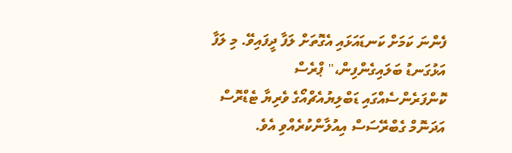ފެންނަ ކަމަށް ކަނޑައަޅައި އެގޮތަށް ލަފާ ދީފައިވޭ. މި ލަފާ އަޅުގަނޑު ބަލައިގެންފިން،" ޕްރެސް ކޮންފަރެންސެއްގައި ޑަބްލިޔުއެޗްއޯގެ ވެރިޔާ ޓެޑްރޮސް އަދަނޮމް ގެބްރޭސަސް އިއުލާންކުރެއްވި އެވެ.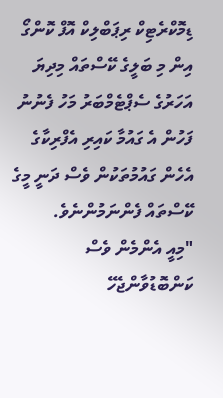ޑިމޮކްރެޓިކް ރިޕަބްލިކް އޮފް ކޮންގޯ އިން މި ބަލީގެ ކޭސްތައް މިދިޔަ އަހަރުގެ ސެޕްޓެމްބަރު މަހު ފެނުނު ފަހުން އެ ގައުމާ ކައިރި އެފްރިކާގެ އެހެން ގައުމުތަކުން ވެސް ދަނީ މީގެ ކޭސްތައް ފެންނަމުންނެވެ.
"މިއީ އެންމެން ވެސް ކަންބޮޑުވާންޖެހޭ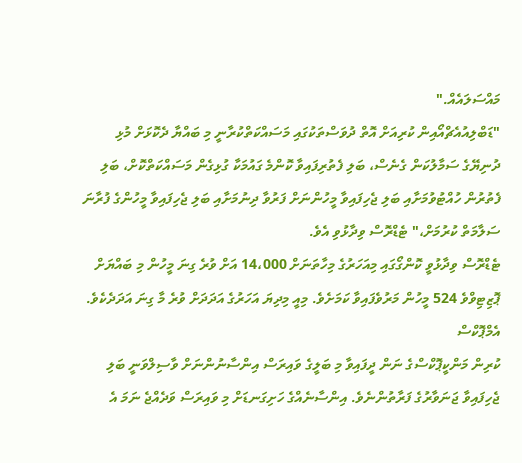މައްސަލައެއް."
"ޑަބްލިއުއެޗްއޯއިން ކުރިއަށް އޮތް ދުވަސްތަކުގައި މަސައްކަތްކުރާނީ މި ބައްޔާ ދެކޮޅަށް މުޅި ދުނިޔޭގެ ސަމާލުކަން ގެނެސް، ބަލި ފެތުރިފައިވާ ކޮންމެ ގައުމަކާ ގުޅިގެން މަސައްކަތްކޮށް، ބަލި ފެތުރުން ހުއްޓުވުމަށާއި ބަލި ޖެހިފައިވާ މީހުންނަށް ފަރުވާ ދިނުމަށާއި ބަލި ޖެހިފައިވާ މީހުންގެ ފުރާނަ ސަލާމަތް ކުރުމަށް،" ޓެޑްރޮސް ވިދާޅުވި އެވެ.
ޓެޑްރޮސް ވިދާޅުވީ ކޮންގޯގައި މިއަހަރުގެ މިހާތަނަށް 14،000 އަށް ވުރެ ގިނަ މީހުން މި ބައްޔަށް ޕޮޒިޓިވްވެ 524 މީހުން މަރުވެފައިވާ ކަމަށެވެ. މިއީ މިދިޔަ އަހަރުގެ އަދަދަށް ވުރެ މާ ގިނަ އަދަދެކެވެ.
އެމްޕޮކްސް
ކުރިން މަންކީޕޮކްސްގެ ނަން ދީފައިވާ މި ބަލީގެ ވައިރަސް އިންސާނުންނަށް ވާސިލްވަނީ ބަލި ޖެހިފައިވާ ޖަނަވާރުގެ ފަރާތުންނެވެ. އިންސާނެއްގެ ހަށިގަނޑަށް މި ވައިރަސް ވަދެއްޖެ ނަމަ އެ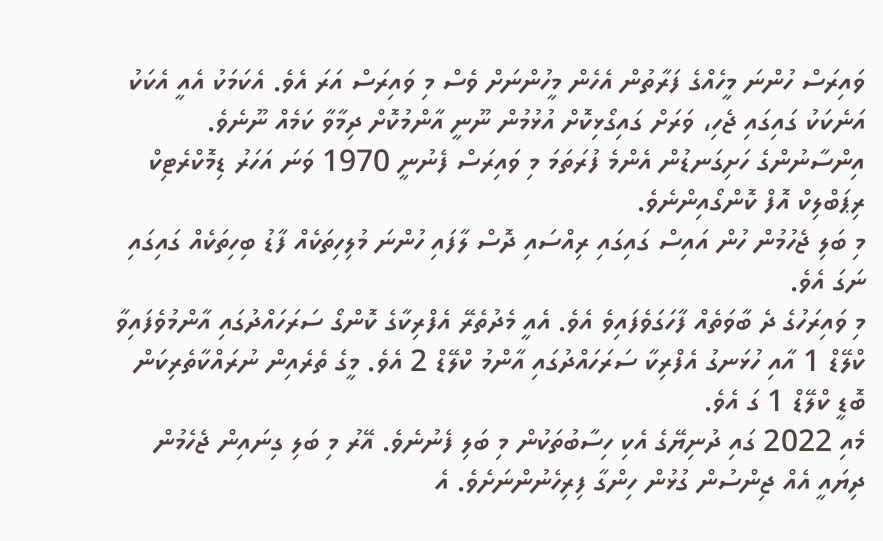ވައިރަސް ހުންނަ މީހެއްގެ ފަރާތުން އެހެން މީހުންނަށް ވެސް މި ވައިރަސް އަރަ އެވެ. އެކަމަކު އެއީ އެކަކު އަނެކަކު ގައިގައި ޖެހި، ވަރަށް ގައިގޯޅިކޮށް އުޅުމުން ނޫނީ އާންމުކޮށް ދިމާވާ ކަމެއް ނޫނެވެ.
އިންސާނުންގެ ހަށިގަނޑުން އެންމެ ފުރަތަމަ މި ވައިރަސް ފެނުނީ 1970 ވަނަ އަހަރު ޑިމޮކްރެޓިކް ރިޕަބްލިކް އޮފް ކޮންގޯއިންނެވެ.
މި ބަލި ޖެހުމުން ހުން އައިސް ގައިގައި ރިއްސައި ދޮސް ލާފައި ހުންނަ މުލިހިތަކެއް ފާޑު ބިހިތަކެއް ގައިގައި ނަގަ އެވެ.
މި ވައިރަހުގެ ދެ ބާވަތެއް ފާހަގަވެފައިވެ އެވެ. އެއީ މެދުތެރޭ އެފްރިކާގެ ކޮންގޯ ސަރަހައްދުގައި އާންމުވެފައިވާ ކްލޭޑް 1 އާއި ހުޅަނގު އެފްރިކާ ސަރަހައްދުގައި އާންމު ކްލޭޑް 2 އެވެ. މީގެ ތެރެއިން ނުރައްކާތެރިކަން ބޮޑީ ކްލޭޑް 1 ގަ އެވެ.
މެއި 2022 ގައި ދުނިޔޭގެ އެކި ހިސާބުތަކުން މި ބަލި ފެނުނެވެ. އޭރު މި ބަލި ގިނައިން ޖެހެމުން ދިޔައީ އެއް ޖިންސުން ގުޅުން ހިންގާ ފިރިހެނުންނަށެވެ. އެ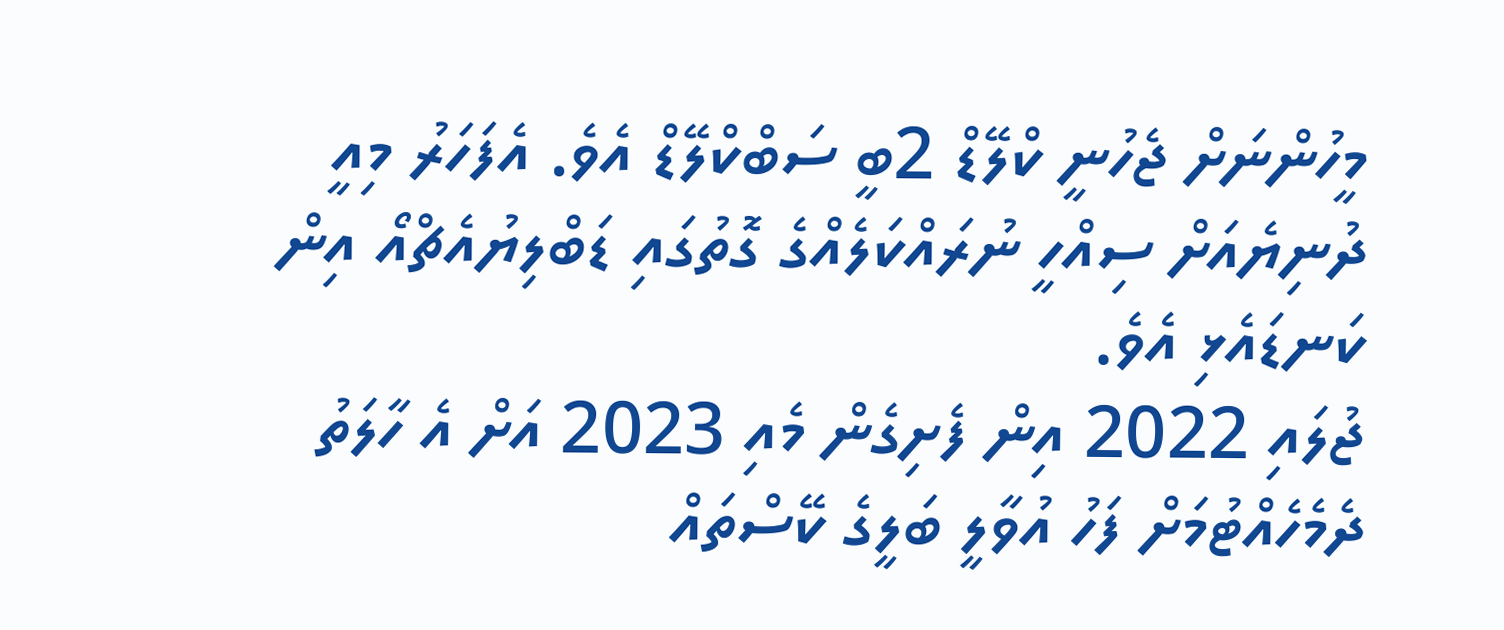މީހުންނަށް ޖެހުނީ ކްލޭޑް 2ބީ ސަބްކްލޭޑް އެވެ. އެފަހަރު މިއީ ދުނިޔެއަށް ސިއްހީ ނުރައްކަލެއްގެ ގޮތުގައި ޑަބްލިޔުއެޗްއޯ އިން ކަނޑައެޅި އެވެ.
ޖުލައި 2022 އިން ފެށިގެން މެއި 2023 އަށް އެ ހާލަތު ދެމެހެއްޓުމަށް ފަހު އުވާލީ ބަލީގެ ކޭސްތައް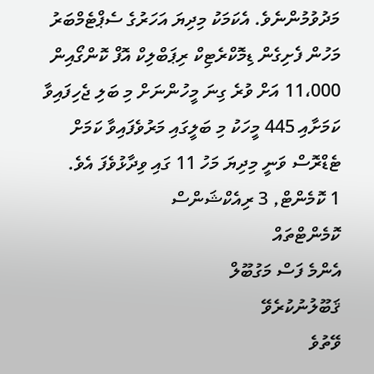މަދުވުމުންނެވެ. އެކަމަކު މިދިޔަ އަހަރުގެ ސެޕްޓެމްބަރު މަހުން ފެށިގެން ޑިމޮކްރެޓިކް ރިޕަބްލިކް އޮފް ކޮންގޯއިން 11،000 އަށް ވުރެ ގިނަ މީހުންނަށް މި ބަލި ޖެހިފައިވާ ކަމަށާއި 445 މީހަކު މި ބަލީގައި މަރުވެފައިވާ ކަމަށް ޓެޑްރޮސް ވަނީ މިދިޔަ މަހު 11 ގައި ވިދާޅުވެފަ އެވެ.
1 ކޮމެންޓް, 3 ރިއެކްޝަންސް
ކޮމެންޓްތައް
އެންމެ ފަސް މަގުބޫލް
ޤަބޫލުނުކުރެވޭ
ވޭތުވެ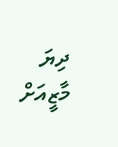ދިޔަ މާޒީއަށް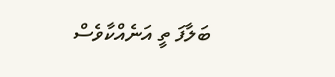ބަލާފަ ތީ އަނެއްކާވެސް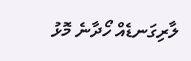ލާރިގަނޑެއް ހޯދާނެ މޮޅު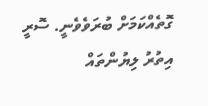ގޮތެއްކަމަށް ބުރަވެވެނީ. ސޮރީ
އިތުރު ލިޔުންތައް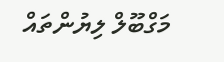މަގްބޫލް ލިޔުންތައް